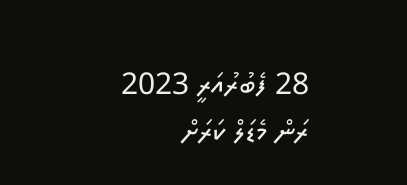28 ފެބުރުއަރީ 2023
ރަން މެޑަލް ކަރަށް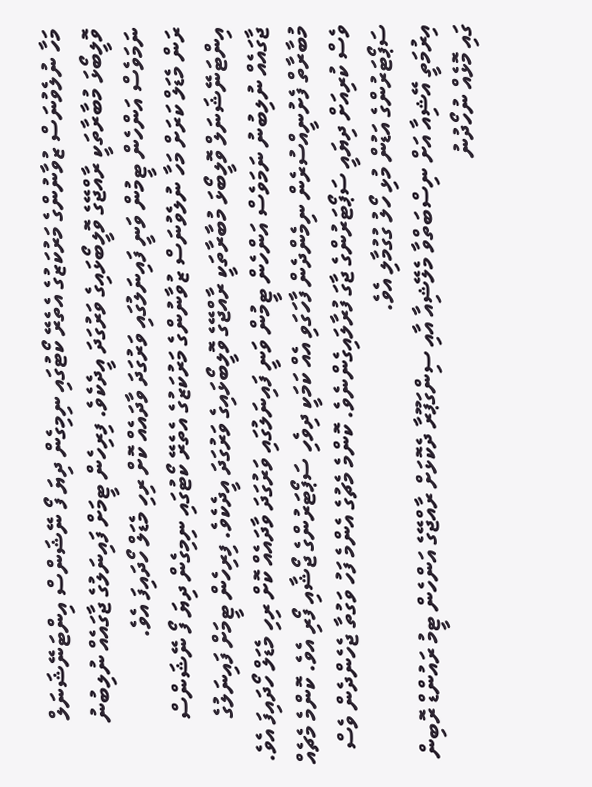މަހާ ނުލެވުނަސް ޒުވާނުންގެ މަރުކަޒުގެ އެތެރޭ ކޯޓުގައި ނިމިގެން ދިޔަ ފޯ ނޭޝަންސް އިންޓަނޭޝަނަލް ވޮލީބޯޅަ މުބާރާތަކީ ރާއްޖޭގެ ވޮލީބޯޅައިގެ ވަރުގަދަ އީދެކެވެ. ފިރިހެން ޓީމަށް ފައިނަލުގެ ޖާގައެއް ނުލިބުނު ނަމަވެސް އަންހެން ޓީމުން ވަނީ ފައިނަލުގައި ވަރުގަދަ ވާދައެއް ކޮށް ރިހި މެޑަލް ހޯދައިފަ އެވެ.
ރަން މެޑަލް ކަރަށް މަހާ ނުލެވުނަސް ޒުވާނުންގެ މަރުކަޒުގެ އެތެރޭ ކޯޓުގައި ނިމިގެން ދިޔަ ފޯ ނޭޝަންސް އިންޓަނޭޝަނަލް ވޮލީބޯޅަ މުބާރާތަކީ ރާއްޖޭގެ ވޮލީބޯޅައިގެ ވަރުގަދަ އީދެކެވެ. ފިރިހެން ޓީމަށް ފައިނަލުގެ ޖާގައެއް ނުލިބުނު ނަމަވެސް އަންހެން ޓީމުން ވަނީ ފައިނަލުގައި ވަރުގަދަ ވާދައެއް ކޮށް ރިހި މެޑަލް ހޯދައިފަ އެވެ.
މުބާރާތް ފެށުނީއްސުރެން ނިމެންދެން ފާހަގަވި އެއް ކަމަކީ ދިވެހި ސަޕޯޓަރުންގެ ޖޯޝާއި ފޯރި އެވެ. ކޮންމެ މެޗެއް ވެސް ކުރިއަށް ދިޔައީ ސަޕޯޓަރުންގެ ޖާގަ ފުރާލައިގެންނެވެ. ކޮންމެ މެޗުގެ އެންމެ ފަހު ވަގުތާ ޖެހެންދެން ވެސް ސަޕޯޓަރުންގެ އަޑުން މުޅި ހޯލު ގުގުމާލި އެވެ.
އިރުމަތީ އޭޝިއާ އަށް ނިސްބަތްވާ މެލޭޝިއާ އާއި ސިންގަޕޫރާ ދެކޮޅަށް ރާއްޖޭގެ އަންހެން ޓީމު ރައުންޑް ރޮބިން ގައި މޮޅެއް ނުހޯދުނު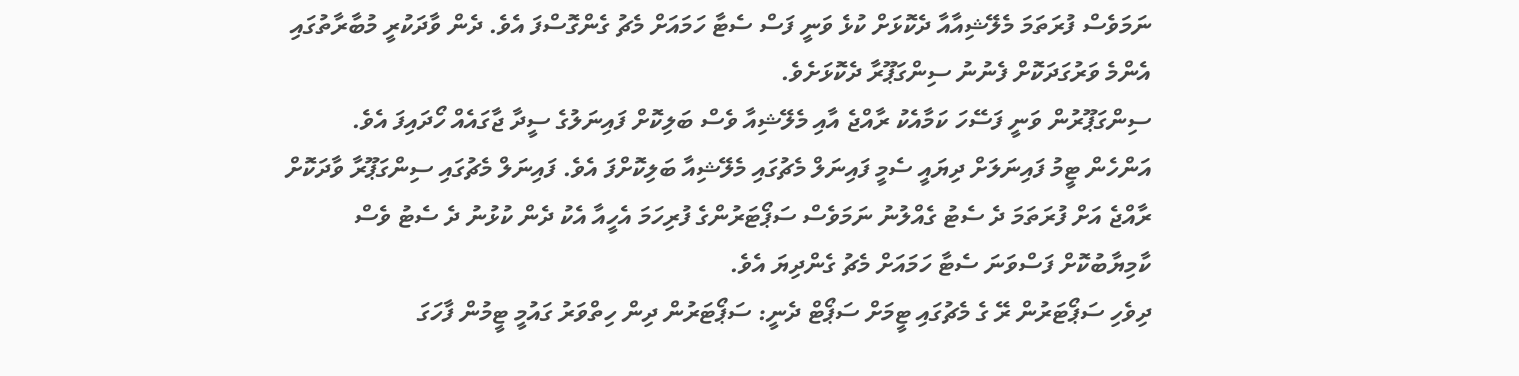ނަމަވެސް ފުރަތަމަ މެލޭޝިއާއާ ދެކޮޅަށް ކުޅެ ވަނީ ފަސް ސެޓާ ހަމައަށް މެޗު ގެންގޮސްފަ އެވެ. ދެން ވާދަކުރީ މުބާރާތުގައި އެންމެ ވަރުގަދަކޮށް ފެނުނު ސިންގަޕޫރާ ދެކޮޅަށެވެ.
ސިންގަޕޫރުން ވަނީ ފަސޭހަ ކަމާއެކު ރާއްޖެ އާއި މެލޭޝިއާ ވެސް ބަލިކޮށް ފައިނަލުގެ ސީދާ ޖާގައެއް ހޯދައިފަ އެވެ. އަންހެން ޓީމު ފައިނަލަށް ދިޔައީ ސެމީ ފައިނަލް މެޗުގައި މެލޭޝިއާ ބަލިކޮށްފަ އެވެ. ފައިނަލް މެޗުގައި ސިންގަޕޫރާ ވާދަކޮށް ރާއްޖެ އަށް ފުރަތަމަ ދެ ސެޓު ގެއްލުނު ނަމަވެސް ސަޕޯޓަރުންގެ ފުރިހަމަ އެހީއާ އެކު ދެން ކުޅުނު ދެ ސެޓު ވެސް ކާމިޔާބުކޮށް ފަސްވަނަ ސެޓާ ހަމައަށް މެޗު ގެންދިޔަ އެވެ.
ދިވެހި ސަޕޯޓަރުން ރޭ ގެ މެޗުގައި ޓީމަށް ސަޕޯޓް ދެނީ: ސަޕޯޓަރުން ދިން ހިތްވަރު ގައުމީ ޓީމުން ފާހަގަ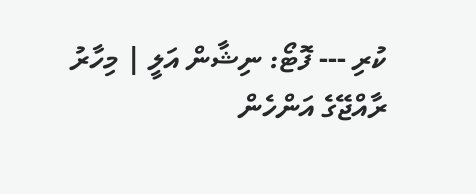ކުރި --- ފޮޓޯ: ނިޝާން އަލީ | މިހާރު
ރާއްޖޭގެ އަންހެން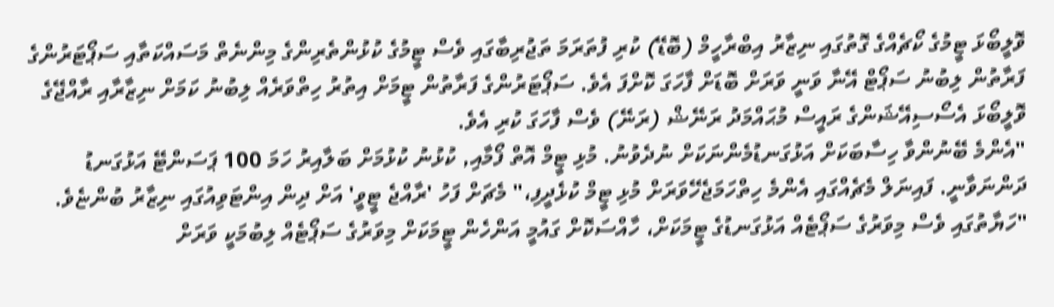ވޮލީބޯޅަ ޓީމުގެ ކޯޗެއްގެ ގޮތުގައި ނިޒާރު އިބްރާހީމް (ބޮޑޭ) ކުރި ފުތަރަމަ ތަޖުރިބާގައި ވެސް ޓީމުގެ ކުޅުންތެރިންގެ މިންނެތް މަސައްކަތާއި ސަޕޯޓަރުންގެ ފަރާތުން ލިބުނު ސަޕޯޓް އޭނާ ވަނީ ވަރަށް ބޮޑަށް ފާހަގަ ކޮށްފަ އެވެ. ސަޕޯޓަރުންގެ ފަރާތުން ޓީމަށް އިތުރު ހިތްވަރެއް ލިބުނު ކަމަށް ނިޒާރާއި ރާއްޖޭގެ ވޮލީބޯޅަ އެސޯސިއޭޝަންގެ ރައީސް މުޙައްމަދު ރަނޭޝް (ރަނޭ) ވެސް ފާހަގަ ކުރި އެވެ.
"އެންމެ ބޭނުންވާ ހިސާބަކަށް އަޅުގަނޑުމެންނަކަށް ނުދެވުނު. މުޅި ޓީމް އޮތް ފޯމާއި, ކުޅުނު ކުޅުމަށް ބަލާއިރު ހަމަ 100 ޕަސަންޓޭ އަޅުގަނޑު ދަންނަވާނީ. ފައިނަލް މެޗެއްގައި އެންމެ ހިތްހަމަޖެހޭވަރަށް މުޅި ޓީމް ކުޅެދީފި،" މެޗަށް ފަހު 'ރާއްޖެ ޓީވީ' އަށް ދިން އިންޓަވިއުގައި ނިޒާރު ބުންޏެވެ.
"ހަޔާތުގައި ވެސް މިވަރުގެ ސަޕޯޓެއް އަޅުގަނޑުގެ ޓީމަކަށް، ހާއްސަކޮށް ގައުމީ އަންހެން ޓީމަކަށް މިވަރުގެ ސަޕޯޓެއް ލިބުމަކީ ވަރަށް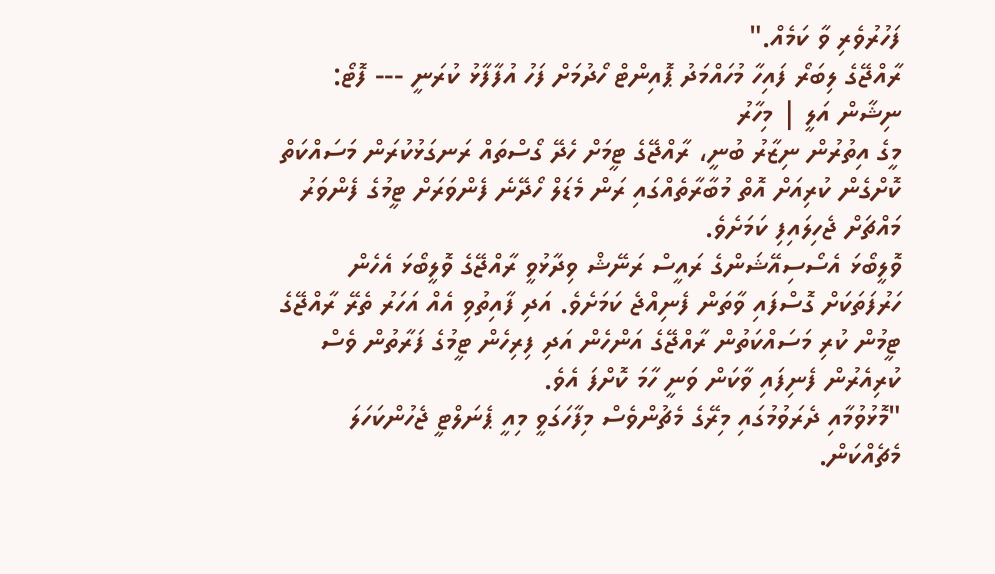ފަހުރުވެރި ވާ ކަމެއް."
ރާއްޖޭގެ ލިބަރޯ ފައިހާ މުހައްމަދު ޕޮއިންޓް ހޯދުމަށް ފަހު އުފާފާޅު ކުރަނީ --- ފޮޓޯ: ނިޝާން އަލީ | މިހާރު
މީގެ އިތުރުން ނިޒާރު ބުނީ، ރާއްޖޭގެ ޓީމަށް ހެދޭ ގޯސްތައް ރަނގަޅުކުރަން މަސައްކަތް ކޮށްގެން ކުރިއަށް އޮތް މުބާރާތެއްގައި ރަން މެޑަލް ހޯދޭނެ ފެންވަރަށް ޓީމުގެ ފެންވަރު މައްޗަށް ޖެހިލައިފި ކަމަށެވެ.
ވޮލީބޯޅަ އެސޯސިއޭޝަންގެ ރައީސް ރަނޭޝް ވިދާޅުވީ ރާއްޖޭގެ ވޮލީބޯޅަ އެހެން ހަރުފަތަކަށް ގޮސްފައި ވާތަން ފެނިއްޖެ ކަމަށެވެ. އަދި ފާއިތުވި އެއް އަހަރު ތެރޭ ރާއްޖޭގެ ޓީމުން ކުރި މަސައްކަތުން ރާއްޖޭގެ އަންހެން އަދި ފިރިހެން ޓީމުގެ ފަރާތުން ވެސް ކުރިއެރުން ފެނިފައި ވާކަން ވަނީ ހާމަ ކޮށްފަ އެވެ.
"މޮޅުވުމާއި ދެރަވުމުގައި މިރޭގެ މެޗުންވެސް މިފާހަގަވީ މިއީ ޕެނަލްޓީ ޖެހުންކަހަލަ މެޗެއްކަން.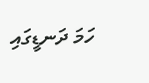ހަމަ ދަނޑީގައި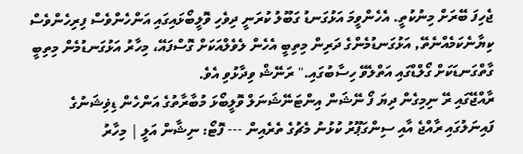ޖެހިފަ ބޭރަށް މިނުކުތީ. އެހެންވީމަ އަޅުގަނޑު ގަބޫލު ކުރަނީ ދިވެހި ވޮލީބޯޅައިގައި އަންހެންވެސް ފިރިހެންވެސް ކިޔާނެކަމެއްނެތޭ, އަޅުގަނޑުމެންގެ ދަރިން މިތިބީ އެހެން ލެވެލްއަކަށް ގޮސްފައޭ، މިހާރު އަޅުގަނޑުމެން މިތިބީ ގާތްގަނޑަކަށް ގޯލްޑްގައި އަތްލެވޭ ހިސާބުގައި." ރަނޭޝް ވިދާޅުވި އެވެ.
ރާއްޖޭގައި ރޭ ނިމިގެން ދިޔަ ފޯ ނޭޝަން އިންޓަނޭޝަނަލް ވޮލީބޯޅަ މުބާރާތުގެ އަންހެން ޑިޥިޝަނުގެ ފައިނަލުގައި ރާއްޖެ އާއި ސިންގަޕޫރު ކުޅުނު މެޗުގެ ތެރެއިން --- ފޮޓޯ: ނިޝާން އަލީ | މިހާރު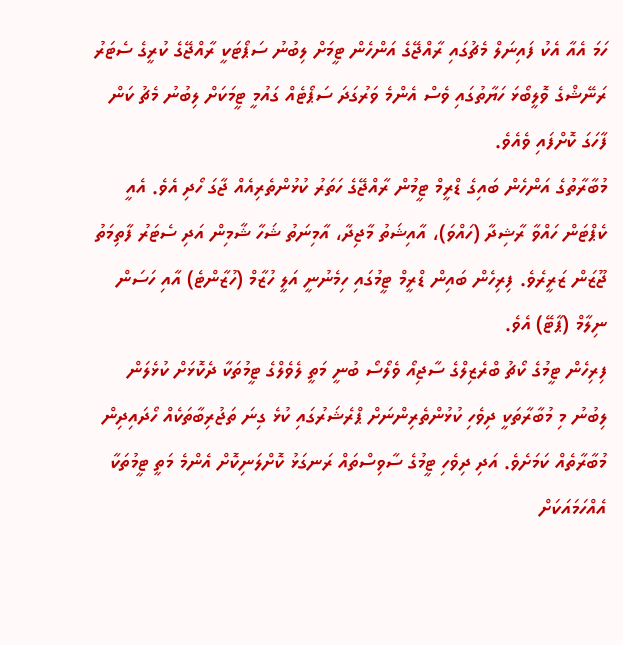ހަމަ އެއާ އެކު ފައިނަލް މެޗުގައި ރާއްޖޭގެ އަންހެން ޓީމަށް ލިބުނު ސަޕޯޓަކީ ރާއްޖޭގެ ކުރީގެ ސެޓަރު ރަނޭޝްގެ ވޮލީބޯޅަ ހަޔާތުގައި ވެސް އެންމެ ވަރުގަދަ ސަޕޯޓެއް ގައުމީ ޓީމަކަށް ލިބުނު މެޗު ކަން ފާހަގަ ކޮށްފައި ވެއެވެ.
މުބާރާތުގެ އަންހެން ބައިގެ ޑްރީމް ޓީމުން ރާއްޖޭގެ ހަތަރު ކުޅުންތެރިއެއް ޖާގަ ހޯދި އެވެ. އެއީ ކެޕްޓަން ހައްވާ ރާޝިދާ (ހައްވަ)، އާއިޝަތު މާޖިދާ، އާމިނަތު ޝަހާ ޝާމިން އަދި ސެޓަރު ފާތިމަތު ޖޫޒަން ޒަރީރެވެ. ފިރިހެން ބައިން ޑްރީމް ޓީމުގައި ހިމެނުނީ އަލީ ހުޒާމް (ހުޒާންޓެ) އާއި ހަސަން ނިލާމް (ޕާޓޭ) އެވެ.
ފިރިހެން ޓީމުގެ ކޯޗު ބްރެޒިލްގެ ސާޖިއޯ ވެލޯސޯ ބުނީ މަތީ ލެވެލްގެ ޓީމުތަކާ ދެކޮޅަށް ކުޅެލަން ލިބުނު މި މުބާރާތަކީ ދިވެހި ކުޅުންތެރިންނަށް ޕްރެޝަރުގައި ކުޅެ ގިނަ ތަޖުރިބާތަކެއް ހޯދައިދިން މުބާރާތެއް ކަމަށެވެ. އަދި ދިވެހި ޓީމުގެ ސާވިސްތައް ރަނގަޅު ކޮށްލަނިކޮށް އެންމެ މަތީ ޓީމުތަކާ އެއްހަމައަކަށް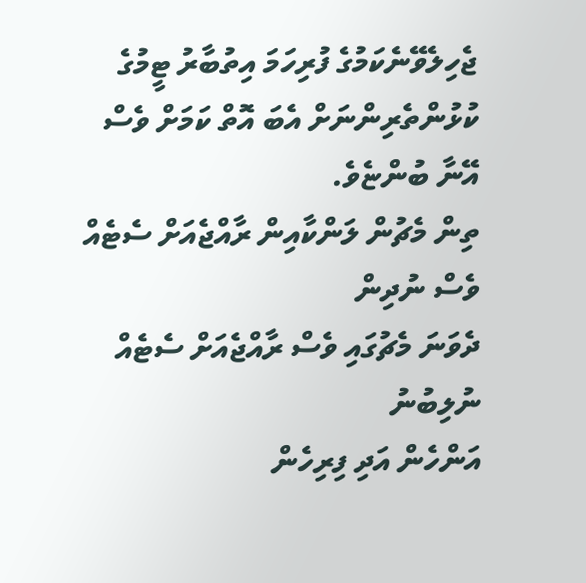ޖެހިލެވޭނެކަމުގެ ފުރިހަމަ އިތުބާރު ޓީމުގެ ކުޅުންތެރިންނަށް އެބަ އޮތް ކަމަށް ވެސް އޭނާ ބުންޏެވެ.
ތިން މެޗުން ލަންކާއިން ރާއްޖެއަށް ސެޓެއް ވެސް ނުދިން
ދެވަނަ މެޗުގައި ވެސް ރާއްޖެއަށް ސެޓެއް ނުލިބުނު
އަންހެން އަދި ފިރިހެން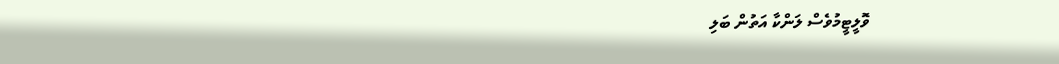ވޮލީޓީމުވެސް ލަންކާ އަތުން ބަލި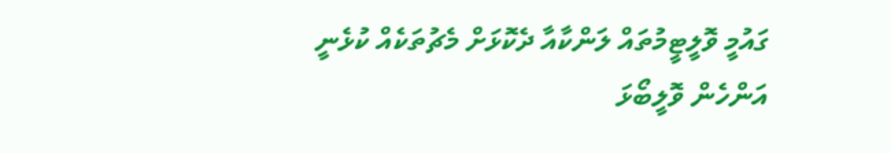ގައުމީ ވޮލީޓީމުތައް ލަންކާއާ ދެކޮޅަށް މެޗުތަކެއް ކުޅެނީ
އަންހެން ވޮލީބޯޅަ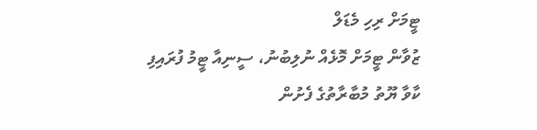ޓީމަށް ރިހި މެޑަލް
ޒުވާން ޓީމަށް މޮޅެއް ނުލިބުނު، ސީނިއާ ޓީމު ފުރައިފި
ކާވާ ޔޫތު މުބާރާތުގެ ފެށުން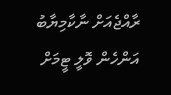ރާއްޖެއަށް ނާކާމިޔާބު
އަންހެން ވޮލީ ޓީމަށް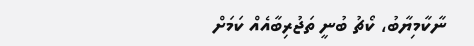ނާކާމިޔާބު، ކޯޗު ބުނީ ތަޖުރިބާއެއް ކަމަށް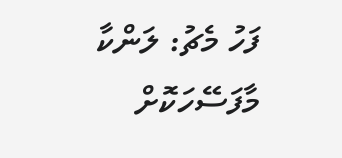ފަހު މެޗު: ލަންކާ މާފަސޭހަކޮށް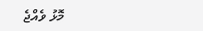މޮޅު ވެއްޖެ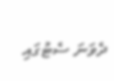ދެވަނަ ސެޓުގައި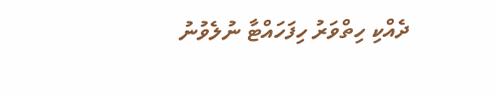ދެއްކި ހިތްވަރު ހިފަހައްޓާ ނުލެވުނު